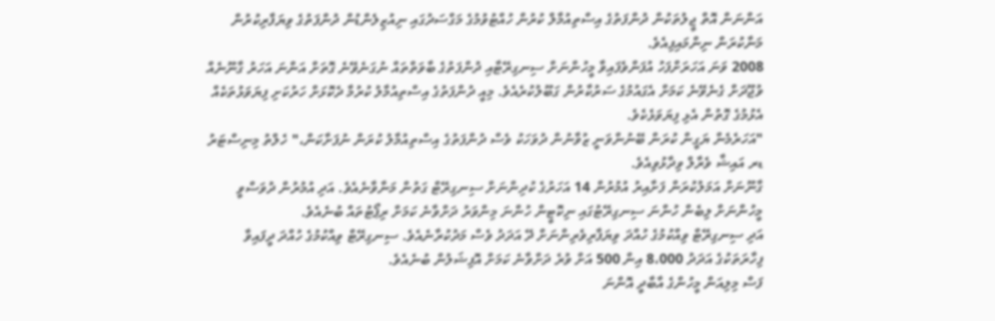އަންނަން އޮތް ޖީލުތަކުން ދުންފަތުގެ އިސްތިއުމާލް ކުރުން ހުއްޓުވުމުގެ މަގްސަދުގައި ނިއުޒިލެންޑުން ދުންފަތުގެ ވިޔަފާރިކުރުން މަނާކުރަން ނިންމައިފިއެވެ.
2008 ވަނަ އަހަރަށްފަހު އުފަންވެފައިވާ މީހުންނަށް ސިނގިރޭޓާއި ދުންފަތުގެ ބާވަތްތައް ނުގަނެވޭނެ ގޮތަށް އަންނަ އަހަރު ގާނޫނެއް ވުޖޫދަށް ގެނެވޭނެ ކަމަށް އެގައުމުގެ ސަރުކާރުން ގަބޫލުކުރެއެވެ. މިއީ ދުންފަތުގެ އިސްތިއުމާލު ކުރުމާ ދެކޮޅަށް ހަރުކަށި ފިޔަވަޅުތަކެއް އެޅުމުގެ ގޮތުން އެޅި ފިޔަވަޅެކެވެ.
"އަހަރެމެން ޔަގީން ކުރަން ބޭނުންވަނީ ޒުވާނުން ދުވަހަކު ވެސް ދުންފަތުގެ އިސްތިއުމާލު ކުރަން ނުފަށާކަން،" ހެލްތު މިނިސްޓަރު ޑރ އައިޝާ ވެރާލް ވިދާޅުވިއެވެ.
ގާނޫނަށް އަމަލުކުރަން ފަށާއިރު އުމުރުން 14 އަހަރުގެ ކުދިންނަށް ސިނގިރޭޓް ގަތުން މަނާވާނެއެވެ. އަދި އުމުރުން ދުވަސްވީ މީހުންނަށް ލިބެން ހުންނަ ސިނގިރޭޓުގައި ނިކޮޓީން ހުންނަ މިންވަރު ދަށްވާނެ ކަމަށް ރިޕޯޓުތައް ބުނެއެވެ.
އަދި ސިނގިރޭޓް ވިއްކުމުގެ ހުއްދަ ވިޔަފާރިވެރިންނަށް ދޭ އަދަދު ވެސް މަދުކުރާނެއެވެ. ސިނގިރޭޓް ވިއްކުމުގެ ހުއްދަ ދީފައިވާ ފިހާރަތަކުގެ އަދަދު 8،000 އިން 500 އަށް ވުރެ ދަށްވާނެ ކަމަށް އޮފިޝަލުން ބުނެއެވެ.
ފަސް މިލިއަން މީހުންގެ އާބާދީ އޮންނަ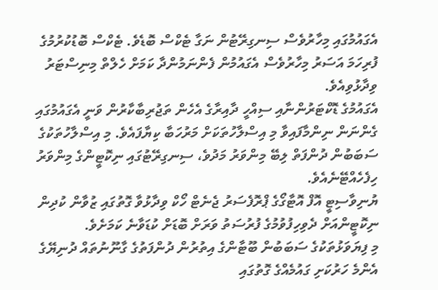އެގައުމުގައި މިހާރުވެސް ސިނގިރޭޓުން ނަގާ ޓެކްސް ބޮޑެވެ. ޓެކްސް ބޮޑުކުރުމުގެ ފުރިހަމަ އަސަރު މިހާރުވެސް އެގައުމުން ފެންނަމުންދާ ކަމަށް ހެލްތް މިނިސްޓަރު ވިދާޅުވިއެވެ.
އެގައުމުގެ ޑޮކްޓަރުންނާއި ސިއްހީ ދާއިރާގެ އެހެން ތަޖުރިބާކާރުން ވަނީ އެގައުމުގައި ގެންނަން ނިންމާފައިވާ މި އިސްލާހުތަކަށް މަރުހަބާ ކިޔާފައެވެ. މި އިސްލާހުތަކުގެ ސަބަބުން ދުންފަތް ލިބޭ މިންވަރު މަދުވެ، ސިނގިރޭޓުގައި ނިކޮޓީންގެ މިންވަރު ހިފެހެއްޓޭނެއެވެ.
ޔުނިވާސިޓީ އޮފް އޮޓާގޯގެ ޕްރޮފެސަރު ޖެނެޓް ހޯކް ވިދާޅުވާ ގޮތުގައި ޒުވާން ކުދިން ނިކޮޓީންއަށް ދެވިހިފުވުމުގެ ފުރުސަތު ވަރަށް ބޮޑަށް ކުޑަވާނެ ކަމަށެވެ.
މި ފިޔަވަޅުތަކުގެ ސަބަބުން ބޫޓާންގެ އިތުރުން ދުންފަތުގެ ގާނޫނުތައް ދުނިޔޭގެ އެންމެ ހަރުކަށި ގައުމެއްގެ ގޮތުގައި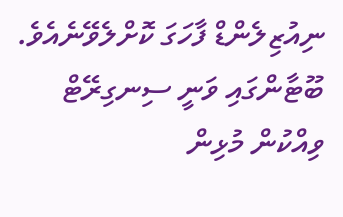ނިއުޒިލެންޑް ފާހަގަ ކޮށްލެވޭނެއެވެ. ބޫޓާންގައި ވަނީ ސިނގިރޭޓް ވިއްކުން މުޅިން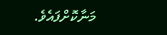މަނާކޮށްފައެވެ.